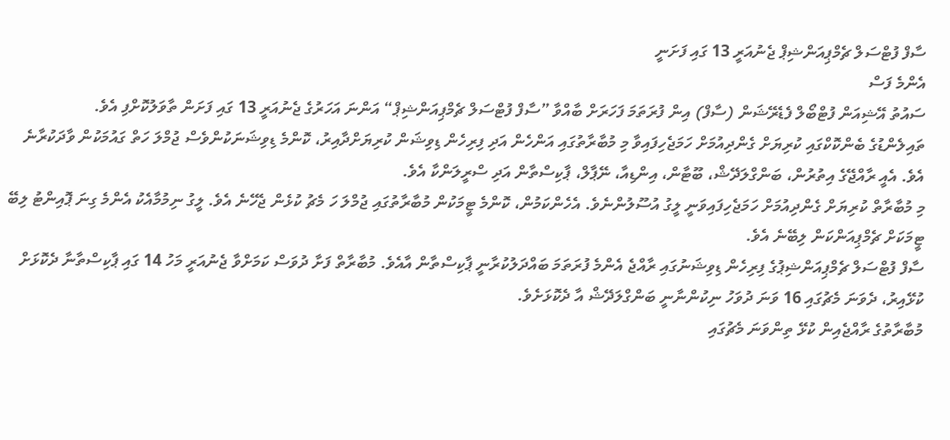ސާފް ފުޓްސަލް ޗެމްޕިއަންޝިޕް ޖެނުއަރީ 13 ގައި ފަށަނީ
އެންމެ ފަސް
ސައުތު އޭޝިއަން ފުޓްބޯލް ފެޑެރޭޝަން (ސާފް) އިން ފުރަތަމަ ފަހަރަށް ބާއްވާ ”ސާފް ފުޓްސަލް ޗެމްޕިއަންޝިޕް“ އަންނަ އަހަރުގެ ޖެނުއަރީ 13 ގައި ފަށަން ތާވަލުކޮށްފި އެވެ.
ތައިލެންޑުގެ ބެންކޮކްގައި ކުރިޔަށް ގެންދިއުމަށް ހަމަޖެހިފައިވާ މި މުބާރާތުގައި އަންހެން އަދި ފިރިހެން ޑިވިޝަން ކުރިޔަށްދާއިރު، ކޮންމެ ޑިވިޝަނަކުންވެސް ޖުމްލަ ހަތް ގައުމަކުން ވާދަކުރާނެ އެވެ. އެއީ ރާއްޖޭގެ އިތުރުން، ބަންގްލަދޭޝް، ބޫޓާން، އިންޑިއާ، ނޭޕާލް، ޕާކިސްތާން އަދި ސްރީލަންކާ އެވެ.
މި މުބާރާތް ކުރިޔަށް ގެންދިއުމަށް ހަމަޖެހިފައިވަނީ ލީގު އުސޫލުންނެވެ. އެހެންކަމުން، ކޮންމެ ޓީމަކުން މުބާރާތުގައި ޖުމްލަ ހަ މެޗު ކުޅެން ޖެހޭނެ އެވެ. ލީގު ނިމުމާއެކު އެންމެ ގިނަ ޕޮއިންޓު ލިބޭ ޓީމަކަށް ޗެމްޕިއަންކަން ލިބޭނެ އެވެ.
ސާފް ފުޓްސަލް ޗެމްޕިއަންޝިޕުގެ ފިރިހެން ޑިވިޝަނުގައި ރާއްޖެ އެންމެ ފުރަތަމަ ބައްދަލުކުރާނީ ޕާކިސްތާން އާއެވެ. މުބާރާތް ފަށާ ދުވަސް ކަމަށްވާ ޖެނުއަރީ މަހު 14 ގައި ޕާކިސްތާނާ ދެކޮޅަށް ކުޅޭއިރު، ދެވަނަ މެޗުގައި 16 ވަނަ ދުވަހު ނިކުންނާނީ ބަންގްލަދޭޝް އާ ދެކޮޅަށެވެ.
މުބާރާތުގެ ރާއްޖެއިން ކުޅޭ ތިންވަނަ މެޗުގައި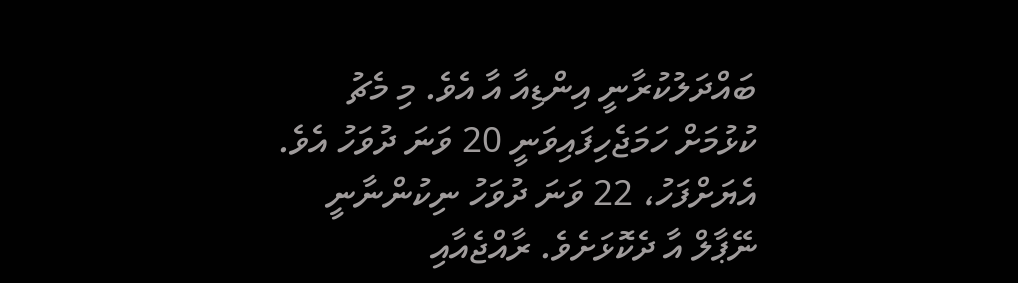ބައްދަލުކުރާނީ އިންޑިއާ އާ އެވެ. މި މެޗު ކުޅުމަށް ހަމަޖެހިފައިވަނީ 20 ވަނަ ދުވަހު އެވެ. އެޔަށްފަހު، 22 ވަނަ ދުވަހު ނިކުންނާނީ ނޭޕާލް އާ ދެކޮޅަށެވެ. ރާއްޖެއާއި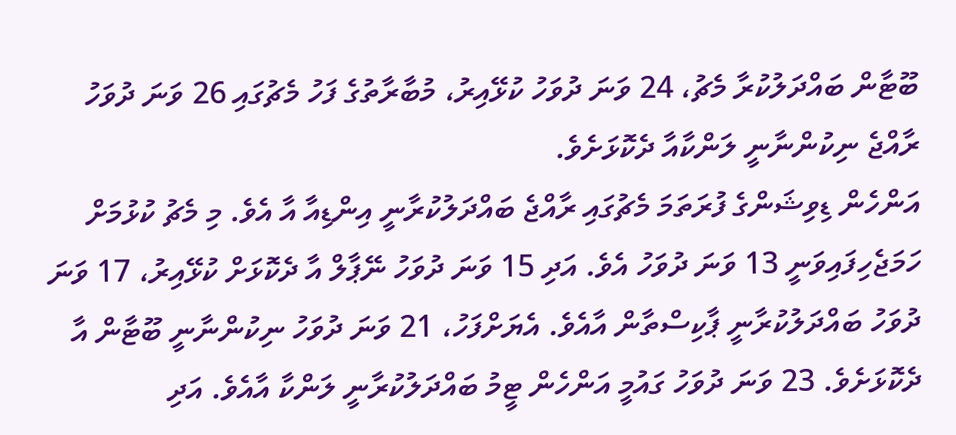ބޫޓާން ބައްދަލުކުރާ މެޗު، 24 ވަނަ ދުވަހު ކުޅޭއިރު، މުބާރާތުގެ ފަހު މެޗުގައި 26 ވަނަ ދުވަހު ރާއްޖެ ނިކުންނާނީ ލަންކާއާ ދެކޮޅަށެވެ.
އަންހެން ޑިވިޝަންގެ ފުރަތަމަ މެޗުގައި ރާއްޖެ ބައްދަލުކުރާނީ އިންޑިއާ އާ އެވެ. މި މެޗު ކުޅުމަށް ހަމަޖެހިފައިވަނީ 13 ވަނަ ދުވަހު އެވެ. އަދި 15 ވަނަ ދުވަހު ނޭޕާލް އާ ދެކޮޅަށް ކުޅޭއިރު، 17 ވަނަ ދުވަހު ބައްދަލުކުރާނީ ޕާކިސްތާން އާއެވެ. އެޔަށްފަހު، 21 ވަނަ ދުވަހު ނިކުންނާނީ ބޫޓާން އާ ދެކޮޅަށެވެ. 23 ވަނަ ދުވަހު ގައުމީ އަންހެން ޓީމު ބައްދަލުކުރާނީ ލަންކާ އާއެވެ. އަދި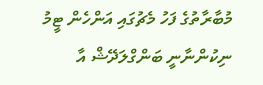މުބާރާތުގެ ފަހު މެޗުގައި އަންހެން ޓީމު ނިކުންނާނީ ބަންގްލަދޭޝް އާ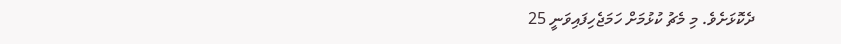ދެކޮޅަށެވެ. މި މެޗު ކުޅުމަށް ހަމަޖެހިފައިވަނީ 25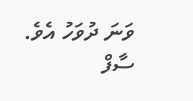ވަނަ ދުވަހު އެވެ.
ސާފް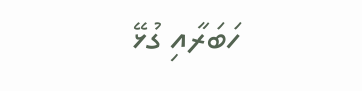ހަބަރާއި ގުޅޭ